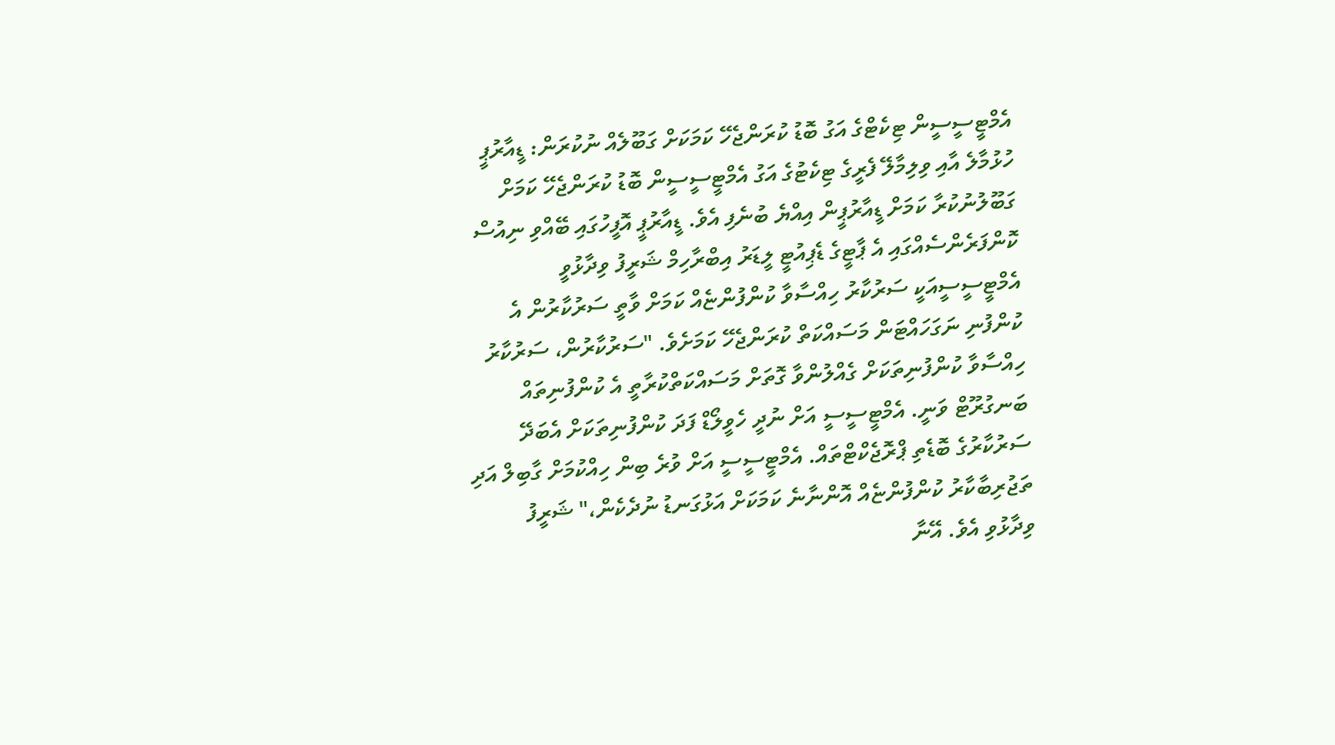އެމްޓީސީސީން ޓިކެޓްގެ އަގު ބޮޑު ކުރަންޖެހޭ ކަމަކަށް ގަބޫލެއް ނުކުރަން: ޑީއާރުޕީ
ހުޅުމާލެ އާއި ވިލިމާލޭ ފެރީގެ ޓިކެޓުގެ އަގު އެމްޓީސީސީން ބޮޑު ކުރަންޖެހޭ ކަމަށް ގަބޫލުނުކުރާ ކަމަށް ޑީއާރުޕީން އިއްޔެ ބުނެފި އެވެ. ޑީއާރުޕީ އޮފީހުގައި ބޭއްވި ނިއުސް ކޮންފަރެންސެއްގައި އެ ޕާޓީގެ ޑެޕިއުޓީ ލީޑަރު އިބްރާހިމް ޝަރީފު ވިދާޅުވީ އެމްޓީސީސީއަކީ ސަރުކާރު ހިއްސާވާ ކުންފުންޏެއް ކަމަށް ވާތީ ސަރުކާރުން އެ ކުންފުނި ނަގަހައްޓަން މަސައްކަތް ކުރަންޖެހޭ ކަމަށެވެ. "ސަރުކާރުން، ސަރުކާރު ހިއްސާވާ ކުންފުނިތަކަށް ގެއްލުންވާ ގޮތަށް މަސައްކަތްކުރާތީ އެ ކުންފުނިތައް ބަނގުރޫޓް ވަނީ. އެމްޓީސީސީ އަށް ނުދީ ހެވީލޯޑް ފަދަ ކުންފުނިތަކަށް އެބަދޭ ސަރުކާރުގެ ބޮޑެތި ޕްރޮޖެކްޓްތައް. އެމްޓީސީސީ އަށް ވުރެ ބިން ހިއްކުމަށް ގާބިލް އަދި ތަޖުރިބާކާރު ކުންފުންޏެއް އޮންނާނެ ކަމަކަށް އަޅުގަނޑު ނުދެކެން،" ޝަރީފު ވިދާޅުވި އެވެ. އޭނާ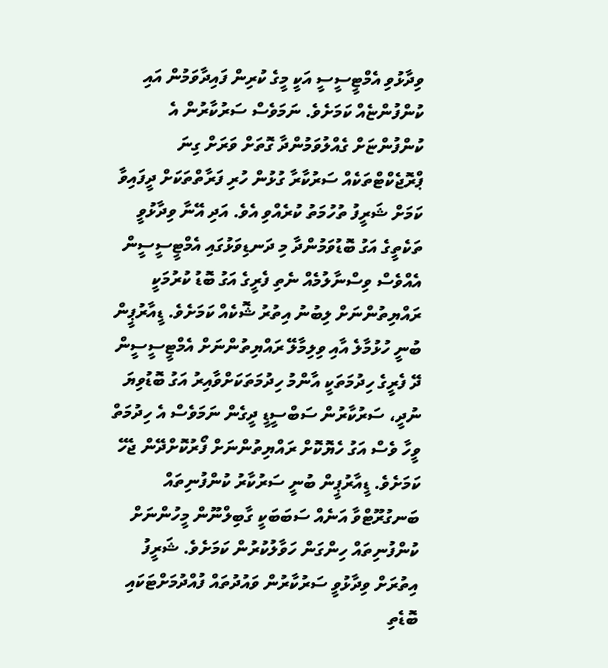ވިދާޅުވި އެމްޓީސީސީ އަކީ މީގެ ކުރިން ފައިދާވަމުން އައި ކުންފުންޏެއް ކަމަށެވެ. ނަމަވެސް ސަރުކާރުން އެ ކުންފުންޏަށް ގެއްލުވަމުންދާ ގޮތަށް ވަރަށް ގިނަ ޕްރޮޖެކްޓްތަކެއް ސަރުކާރާ ގުޅުން ހުރި ފަރާތްތަކަށް ދީފައިވާ ކަމަށް ޝަރީފު ތުހުމަތު ކުރެއްވި އެވެ. އަދި އޭނާ ވިދާޅުވީ ތަކެތީގެ އަގު ބޮޑުވަމުންދާ މި ދަނޑިވަޅުގައި އެމްޓީސީސީން އެއްވެސް ވިސްނާލުމެއް ނެތި ފެރީގެ އަގު ބޮޑު ކުރުމަކީ ރައްޔިތުންނަށް ލިބުނު އިތުރު ޝޮކެއް ކަމަށެވެ. ޑީއާރުޕީން ބުނީ ހުޅުމާލެ އާއި ވިލިމާލޭ ރައްޔިތުންނަށް އެމްޓީސީސީން ދޭ ފެރީގެ ހިދުމަތަކީ އާންމު ހިދުމަތަކަށްވާއިރު އަގު ބޮޑުވިޔަ ނުދީ، ސަރުކާރުން ސަބްސީޑީ ދީގެން ނަމަވެސް އެ ހިދުމަތް ވީހާ ވެސް އަގު ހެޔޮކޮށް ރައްޔިތުންނަށް ފޯރުކޮށްދޭން ޖެހޭ ކަމަށެވެ. ޑީއާރުޕީން ބުނީ ސަރުކާރު ކުންފުނިތައް ބަނގުރޫޓްވާ އަނެއް ސަބަބަކީ ގާބިލްނޫން މީހުންނަށް ކުންފުނިތައް ހިންގަން ހަވާލުކުރުން ކަމަށެވެ. ޝަރީފު އިތުރަށް ވިދާޅުވީ ސަރުކާރުން ވައުދުތައް ފުއްދުމަށްޓަކައި ބޮޑެތި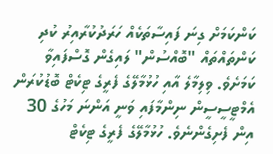ކަންކަމަށް ގިނަ ފައިސާތަކެއް ހަރަދުކުރާއިރު ކުދި ކަންތައްތައް "ބޮއްސުން" ލައިގެން ގޮސްފައިވާ ކަމަށެވެ. ވިލިމާލެ އާއި ހުޅުމާލޭގެ ފެރީގެ ޓިކެޓް ބޮޑުކުރަން އެމްޓީސީސީން ނިންމާފައި ވަނީ އަންނަ މަހުގެ 30 އިން ފެށިގެންނެވެ. ހުޅުމާލޭގެ ފެރީގެ ޓިކެޓް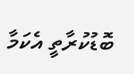ބޮޑުކުރާތީ އެކަމާ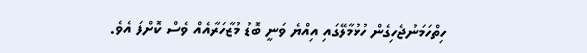ހިތްހަމަނުޖެހިގެން ހުޅުމާލޭގައި އިއްޔެ ވަނީ ބޮޑު މުޒާހަރާއެއް ވެސް ކޮށްފަ އެވެ.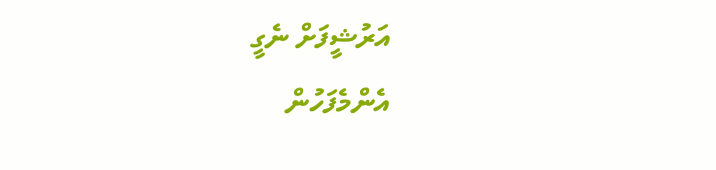އަރުޝީފަށް ނެގީ
އެންމެފަހުން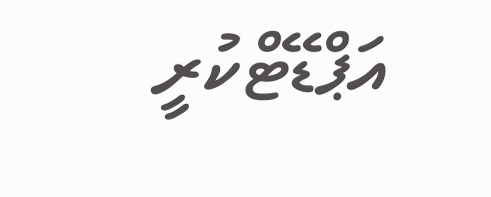އަޕްޑޭޓްކުރީ